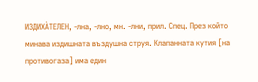ИЗДИХА̀ТЕЛЕН, -лна, -лно, мн. -лни, прил. Спец. През който минава издишната въздушна струя. Клапанната кутия [на противогаза] има един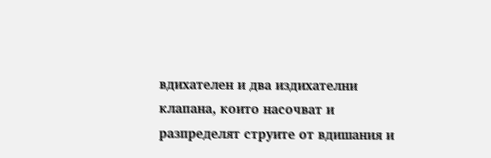вдихателен и два издихателни клапана, които насочват и разпределят струите от вдишания и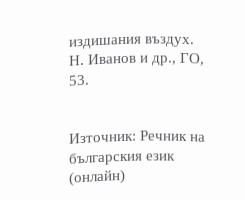издишания въздух. Н. Иванов и др., ГО, 53.


Източник: Речник на българския език (онлайн)